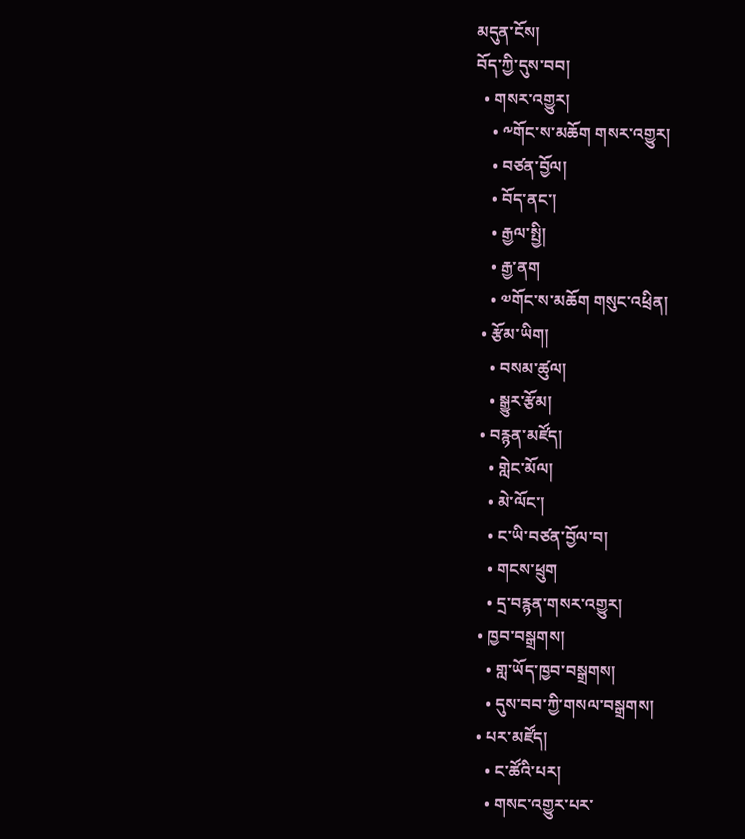མདུན་ངོས།
བོད་ཀྱི་དུས་བབ།
  • གསར་འགྱུར།
    • ༸གོང་ས་མཆོག གསར་འགྱུར།
    • བཙན་བྱོལ།
    • བོད་ནང་།
    • རྒྱལ་སྤྱི།
    • རྒྱ་ནག
    • ༧གོང་ས་མཆོག གསུང་འཕྲིན།
  • རྩོམ་ཡིག།
    • བསམ་ཚུལ།
    • སྒྱུར་རྩོམ།
  • བརྙན་མཛོད།
    • གླེང་མོལ།
    • མེ་ལོང་།
    • ང་ཡི་བཙན་བྱོལ་བ།
    • གངས་ཕྲུག
    • དྲ་བརྙན་གསར་འགྱུར།
  • ཁྱབ་བསྒྲགས།
    • གླ་ཡོད་ཁྱབ་བསྒྲགས།
    • དུས་བབ་ཀྱི་གསལ་བསྒྲགས།
  • པར་མཛོད།
    • ང་ཚོའི་པར།
    • གསང་འགྱུར་པར་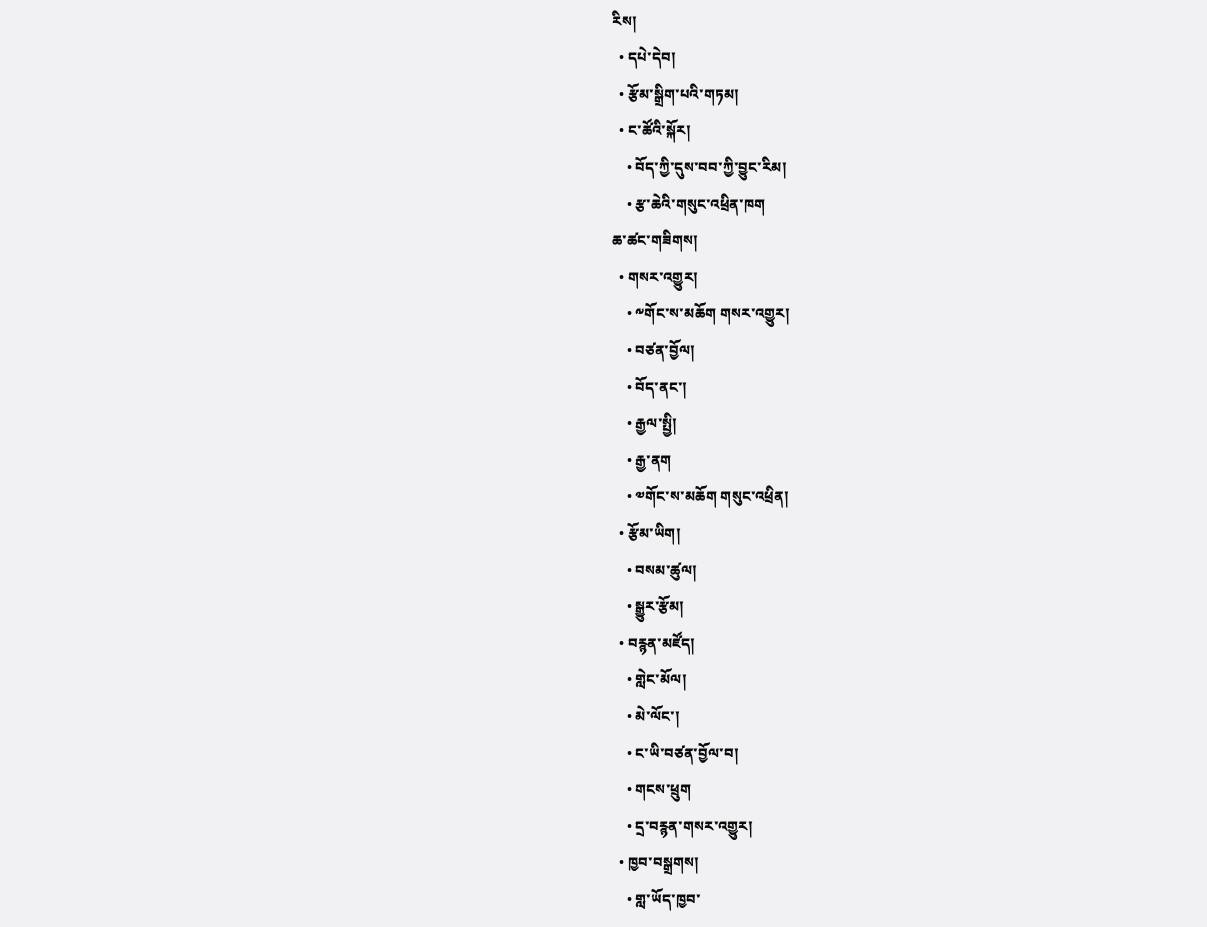རིས།
  • དཔེ་དེབ།
  • རྩོམ་སྒྲིག་པའི་གཏམ།
  • ང་ཚོའི་སྐོར།
    • བོད་ཀྱི་དུས་བབ་ཀྱི་བྱུང་རིམ།
    • རྩ་ཆེའི་གསུང་འཕྲིན་ཁག
ཆ་ཚང་གཟིགས།
  • གསར་འགྱུར།
    • ༸གོང་ས་མཆོག གསར་འགྱུར།
    • བཙན་བྱོལ།
    • བོད་ནང་།
    • རྒྱལ་སྤྱི།
    • རྒྱ་ནག
    • ༧གོང་ས་མཆོག གསུང་འཕྲིན།
  • རྩོམ་ཡིག།
    • བསམ་ཚུལ།
    • སྒྱུར་རྩོམ།
  • བརྙན་མཛོད།
    • གླེང་མོལ།
    • མེ་ལོང་།
    • ང་ཡི་བཙན་བྱོལ་བ།
    • གངས་ཕྲུག
    • དྲ་བརྙན་གསར་འགྱུར།
  • ཁྱབ་བསྒྲགས།
    • གླ་ཡོད་ཁྱབ་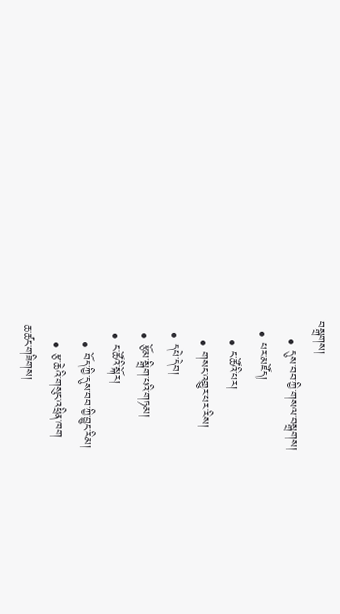བསྒྲགས།
    • དུས་བབ་ཀྱི་གསལ་བསྒྲགས།
  • པར་མཛོད།
    • ང་ཚོའི་པར།
    • གསང་འགྱུར་པར་རིས།
  • དཔེ་དེབ།
  • རྩོམ་སྒྲིག་པའི་གཏམ།
  • ང་ཚོའི་སྐོར།
    • བོད་ཀྱི་དུས་བབ་ཀྱི་བྱུང་རིམ།
    • རྩ་ཆེའི་གསུང་འཕྲིན་ཁག
ཆ་ཚང་གཟིགས།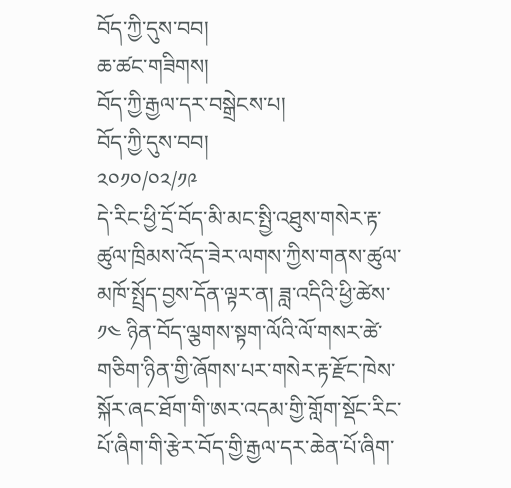བོད་ཀྱི་དུས་བབ།
ཆ་ཚང་གཟིགས།
བོད་ཀྱི་རྒྱལ་དར་བསྒྲེངས་པ།
བོད་ཀྱི་དུས་བབ།
༢༠༡༠/༠༢/༡༩
དེ་རིང་ཕྱི་དྲོ་བོད་མི་མང་སྤྱི་འཐུས་གསེར་རྟ་ཚུལ་ཁྲིམས་འོད་ཟེར་ལགས་ཀྱིས་གནས་ཚུལ་མཁོ་སྤྲོད་བྱས་དོན་ལྟར་ན། ཟླ་འདིའི་ཕྱི་ཚེས་ ༡༤ ཉིན་བོད་ལྕགས་སྟག་ལོའི་ལོ་གསར་ཚེ་གཅིག་ཉིན་གྱི་ཞོགས་པར་གསེར་རྟ་རྫོང་ཁེས་སྐོར་ཞང་ཐོག་གི་ཨར་འདམ་གྱི་གློག་སྡོང་རིང་པོ་ཞིག་གི་རྩེར་བོད་གྱི་རྒྱལ་དར་ཆེན་པོ་ཞིག་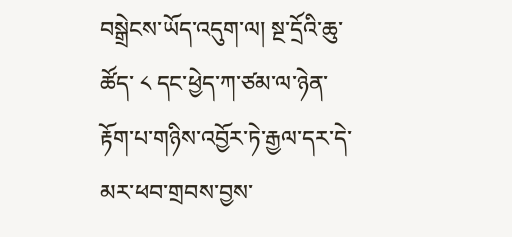བསྒྲེངས་ཡོད་འདུག་ལ། སྔ་དྲོའི་ཆུ་ཚོད་ ༨ དང་ཕྱེད་ཀ་ཙམ་ལ་ཉེན་རྟོག་པ་གཉིས་འབྱོར་ཏེ་རྒྱལ་དར་དེ་མར་ཕབ་གྲབས་བྱས་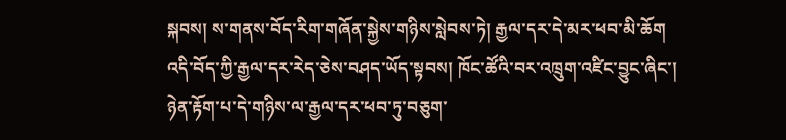སྐབས། ས་གནས་བོད་རིག་གཞོན་སྐྱེས་གཉིས་སླེབས་ཏེ། རྒྱལ་དར་དེ་མར་ཕབ་མི་ཆོག འདི་བོད་ཀྱི་རྒྱལ་དར་རེད་ཅེས་བཤད་ཡོད་སྟབས། ཁོང་ཚོའི་བར་འཁྲུག་འཛིང་བྱུང་ཞིང་། ཉེན་རྟོག་པ་དེ་གཉིས་ལ་རྒྱལ་དར་ཕབ་ཏུ་བཅུག་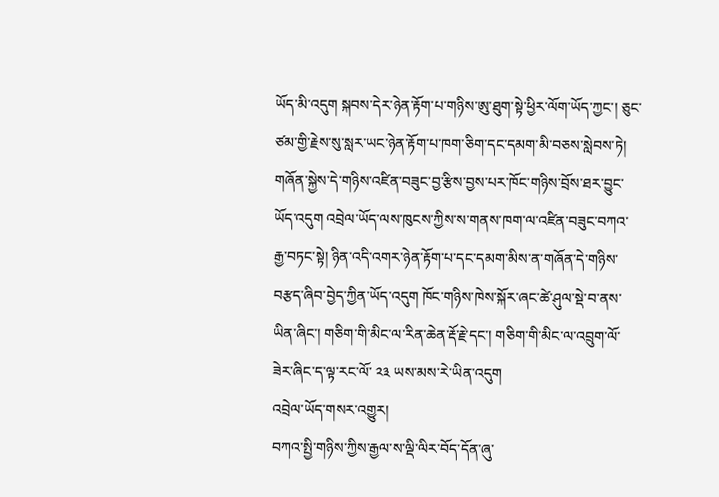ཡོད་མི་འདུག སྐབས་དེར་ཉེན་རྟོག་པ་གཉིས་ཨུ་ཐུག་སྟེ་ཕྱིར་ལོག་ཡོད་ཀྱང་། ཅུང་ཙམ་གྱི་རྗེས་སུ་སླར་ཡང་ཉེན་རྟོག་པ་ཁག་ཅིག་དང་དམག་མི་བཅས་སླེབས་ཏེ། གཞོན་སྐྱེས་དེ་གཉིས་འཛིན་བཟུང་བྱ་རྩིས་བྱས་པར་ཁོང་གཉིས་བྲོས་ཐར་བྱུང་ཡོད་འདུག འབྲེལ་ཡོད་ལས་ཁུངས་ཀྱིས་ས་གནས་ཁག་ལ་འཛིན་བཟུང་བཀའ་རྒྱ་བཏང་སྟེ། ཉིན་འདི་འགར་ཉེན་རྟོག་པ་དང་དམག་མིས་ན་གཞོན་དེ་གཉིས་བརྩད་ཞིབ་བྱེད་ཀྱིན་ཡོད་འདུག ཁོང་གཉིས་ཁེས་སྐོར་ཞང་ཚེ་ཤུལ་སྡེ་བ་ནས་ཡིན་ཞིང་། གཅིག་གི་མིང་ལ་རིན་ཆེན་རྡོ་རྗེ་དང་། གཅིག་གི་མིང་ལ་འབྲུག་ལོ་ཟེར་ཞིང་ད་ལྟ་རང་ལོ་ ༢༣ ཡས་མས་རེ་ཡིན་འདུག
འབྲེལ་ཡོད་གསར་འགྱུར།
བཀའ་སྤྱི་གཉིས་ཀྱིས་རྒྱལ་ས་ལྡི་ལིར་བོད་དོན་ཞུ་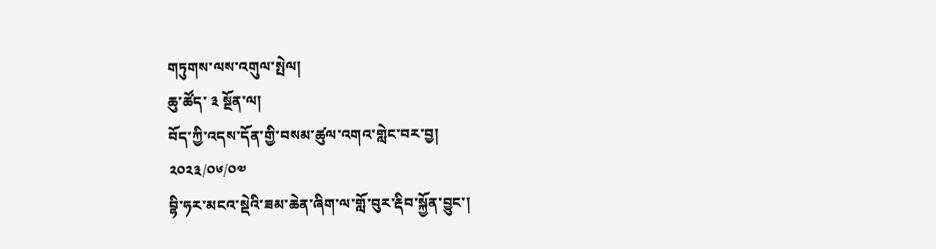གཏུགས་ལས་འགུལ་སྤེལ།
ཆུ་ཚོད་ ༣ སྔོན་ལ།
བོད་ཀྱི་འདས་དོན་གྱི་བསམ་ཚུལ་འགའ་གླེང་བར་བྱ།
༢༠༢༣/༠༦/༠༧
བྷི་ཧར་མངའ་སྡེའི་ཟམ་ཆེན་ཞིག་ལ་གློ་བུར་རྡིབ་སྐྱོན་བྱུང་།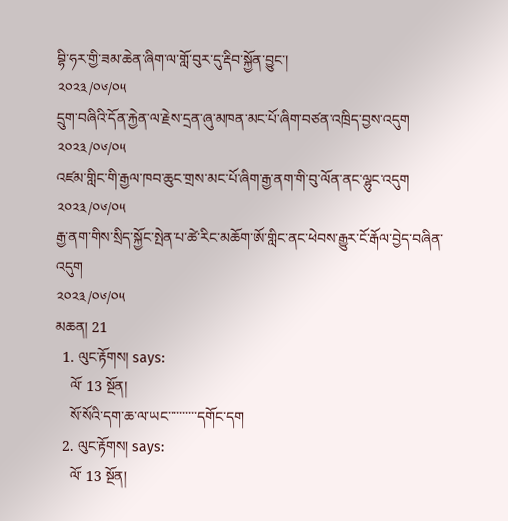བྷི་ཧར་གྱི་ཟམ་ཆེན་ཞིག་ལ་གློ་བུར་དུ་རྡིབ་སྐྱོན་བྱུང་།
༢༠༢༣/༠༦/༠༥
དྲུག་བཞིའི་དོན་རྐྱེན་ལ་རྗེས་དྲན་ཞུ་མཁན་མང་པོ་ཞིག་བཙན་འཁྲིད་བྱས་འདུག
༢༠༢༣/༠༦/༠༥
འཛམ་གླིང་གི་རྒྱལ་ཁབ་ཆུང་གྲས་མང་པོ་ཞིག་རྒྱ་ནག་གི་བུ་ལོན་ནང་ལྷུང་འདུག
༢༠༢༣/༠༦/༠༥
རྒྱ་ནག་གིས་སྲིད་སྐྱོང་སྤེན་པ་ཚེ་རིང་མཆོག་ཨོ་གླིང་ནང་ཕེབས་རྒྱུར་ངོ་རྒོལ་བྱེད་བཞིན་འདུག
༢༠༢༣/༠༦/༠༥
མཆན། 21
  1. ལུང་རྟོགས། says:
    ལོ་ 13 སྔོན།
    སོ་སོའི་དག་ཆ་ལ་ཡང་་་་་་་་་་དགོང་དག
  2. ལུང་རྟོགས། says:
    ལོ་ 13 སྔོན།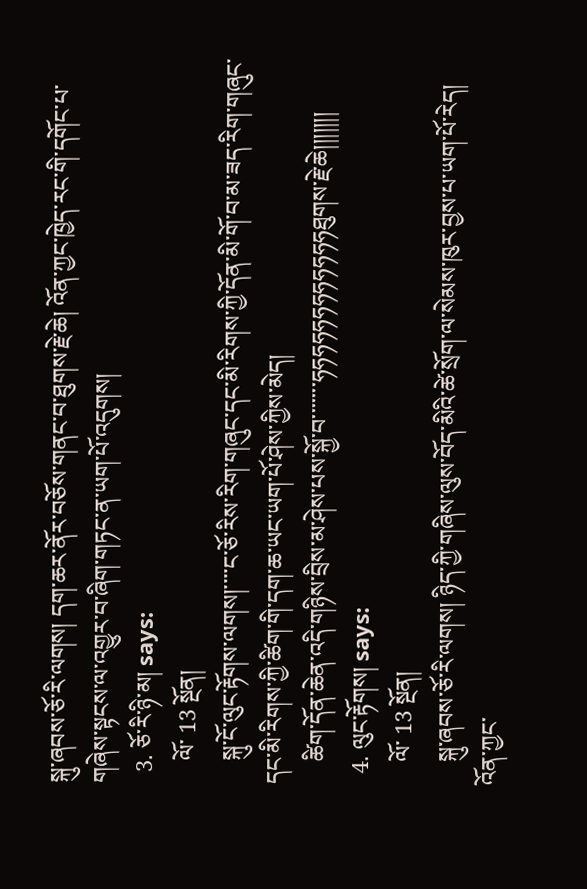སྐུ་ཞབས་ཅོ་རི་ལགས། དག་ཆར་ནོར་བཅོས་གནང་བ་ཐུགས་རྗེ་ཆེ། འོན་ཀྱང་ཁྱེད་རང་གི་དགོང་པ་གཞེས་སྟངས་ལ་འགྱུར་བ་ཞིག་གཏང་ན་ཡག་པོ་འདུགས།
  3. ཅོ་རི་ཉི་མ། says:
    ལོ་ 13 སྔོན།
    སྐུ་ངོ་ལུང་རྟོགས་ལགས།་་་་ང་ཅོ་རིས་རིག་གཞུང་དང་མི་རིགས་ཀྱི་དོན་མི་གོ་བ་མ་ཟད་རིག་གཞུང་དང་མི་རིགས་ཀྱི་ཚིག་གི་དག་ཆ་ཡང་ཡག་པོ་ཤེས་ཀྱིས་མེད།
    ཚིག་དོན་ཆེན་འདི་གཉིས་བྲིས་མ་ཤེས་པས་སྐྱོ་བ་་་་་་་ཧཧཧཧཧཧཧཧཧཧཧཧཐུགས་རྗེ་ཆེ།།།།།།།
  4. ལུང་རྟོགས། says:
    ལོ་ 13 སྔོན།
    སྐུ་ཞབས་ཅོ་རི་ལགས། ཉིད་ཀྱི་གཞིས་ལུས་བོད་མིའི་ཚེ་སྲོག་ལ་སེམས་ཁུར་བྱས་པ་ཡག་པོ་རེད། འོན་ཀྱང་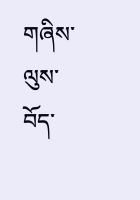གཞིས་ལུས་བོད་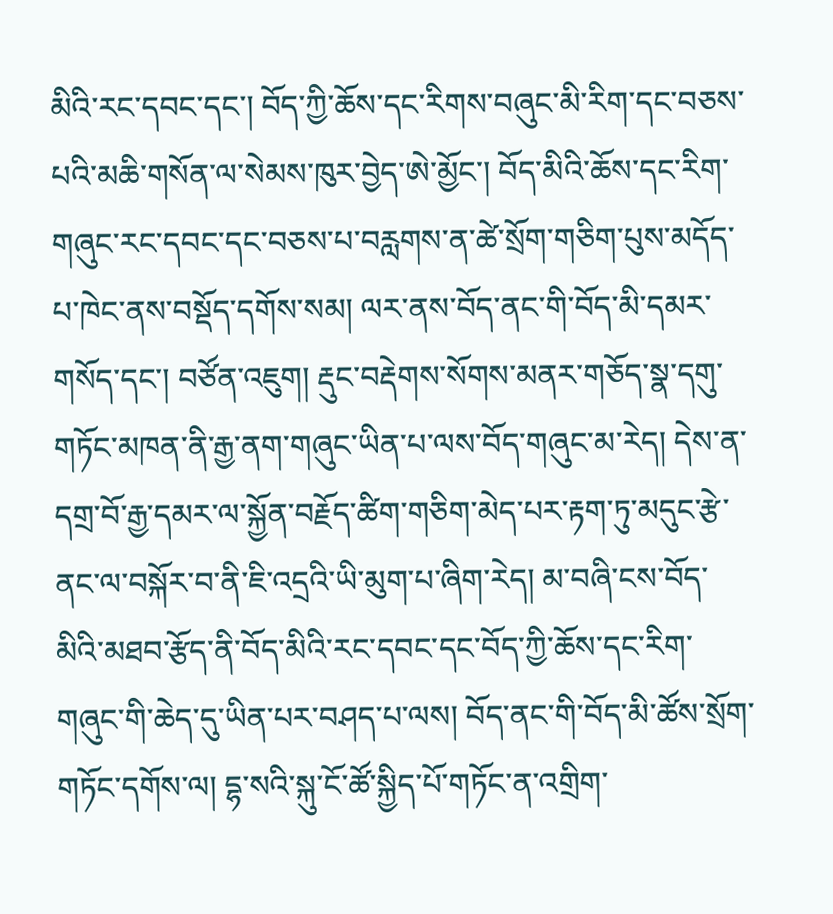མིའི་རང་དབང་དང་། བོད་ཀྱི་ཆོས་དང་རིགས་བཞུང་མི་རིག་དང་བཅས་པའི་མཆི་གསོན་ལ་སེམས་ཁུར་བྱེད་ཨེ་མྱོང་། བོད་མིའི་ཆོས་དང་རིག་གཞུང་རང་དབང་དང་བཅས་པ་བརླགས་ན་ཚེ་སྲོག་གཅིག་པུས་མདོད་པ་ཁེང་ནས་བསྡོད་དགོས་སམ། ལར་ནས་བོད་ནང་གི་བོད་མི་དམར་གསོད་དང་། བཙོན་འཇུག། རྡུང་བརྡེགས་སོགས་མནར་གཅོད་སྣ་དགུ་གཏོང་མཁན་ནི་རྒྱ་ནག་གཞུང་ཡིན་པ་ལས་བོད་གཞུང་མ་རེད། དེས་ན་དགྲ་བོ་རྒྱ་དམར་ལ་སྐྱོན་བརྗོད་ཚིག་གཅིག་མེད་པར་རྟག་ཏུ་མདུང་རྩེ་ནང་ལ་བསྐོར་བ་ནི་ཇི་འདྲའི་ཡི་མུག་པ་ཞིག་རེད། མ་བཞི་ངས་བོད་མིའི་མཐབ་རྩོད་ནི་བོད་མིའི་རང་དབང་དང་བོད་ཀྱི་ཆོས་དང་རིག་གཞུང་གི་ཆེད་དུ་ཡིན་པར་བཤད་པ་ལས། བོད་ནང་གི་བོད་མི་ཚོས་སྲོག་གཏོང་དགོས་ལ། དྷ་སའི་སྐུ་ངོ་ཚོ་སྐྱིད་པོ་གཏོང་ན་འགྲིག་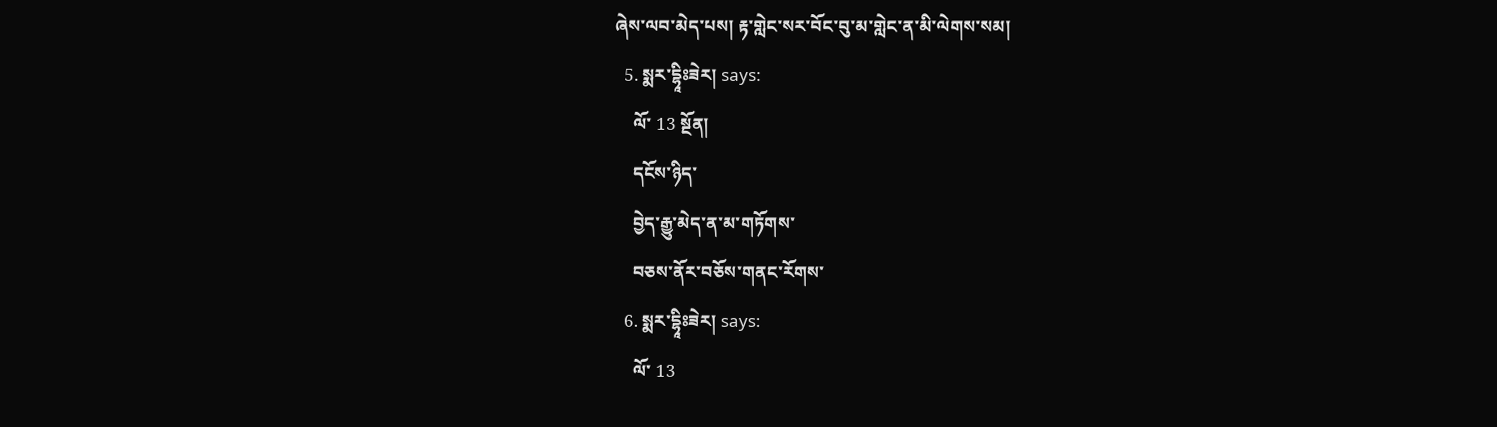ཞེས་ལབ་མེད་པས། རྟ་གླེང་སར་བོང་བུ་མ་གླེང་ན་མི་ལེགས་སམ།
  5. སྨར་དྷཱིཿཟེར། says:
    ལོ་ 13 སྔོན།
    དངོས་ཉིད་
    བྱེད་རྒྱུ་མེད་ན་མ་གཏོགས་
    བཅས་ནོར་བཅོས་གནང་རོགས་
  6. སྨར་དྷཱིཿཟེར། says:
    ལོ་ 13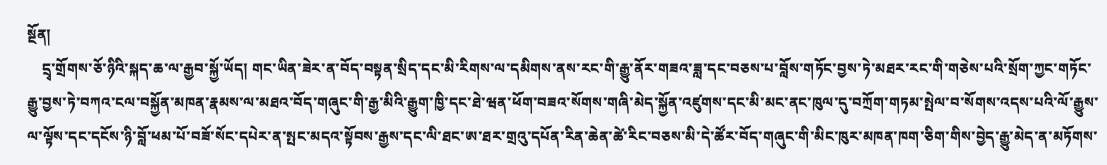སྔོན།
    དྲྭ་གྲོགས་ཅོ་ཉིའི་སྐད་ཆ་ལ་རྒྱབ་སྐྱོ་ཡོད། གང་ཡིན་ཟེར་ན་བོད་བསྟན་སྲིད་དང་མི་རིགས་ལ་དམིགས་ནས་རང་གི་རྒྱུ་ནོར་གཟའ་ཟླ་དང་བཅས་པ་བློས་གཏོང་བྱས་ཏེ་མཐར་རང་གི་གཅེས་པའི་སྲོག་ཀྱང་གཏོང་རྒྱུ་བྱས་ཏེ་བཀའ་ངལ་བསྐྱོན་མཁན་རྣམས་ལ་མཐའ་བོད་གཞུང་གི་རྒྱ་མིའི་རྒྱུག་ཁྱི་དང་ཐེ་ཝན་ཕོག་བཟའ་སོགས་གཞི་མེད་སྐྱོན་འཛུགས་དང་མི་མང་ནང་ཁུལ་དུ་བཀྲོག་གཏམ་སྤེལ་བ་སོགས་འདས་པའི་ལོ་རྒྱུས་ལ་ལྟོས་དང་དངོས་ཉི་བློ་ཕམ་པོ་བཟོ་སོང་དཔེར་ན་སྤང་མདའ་སྟོབས་རྒྱས་དང་ལི་ཐང་ཨ་ཐར་གྲའུ་དཔོན་རིན་ཆེན་ཚེ་རིང་བཅས་མི་དེ་ཚོར་བོད་གཞུང་གི་མིང་ཁུར་མཁན་ཁག་ཅིག་གིས་བྱེད་རྒྱུ་མེད་ན་མཏོགས་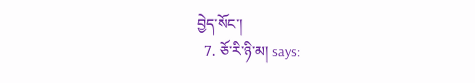བྱེད་སོང་།
  7. ཅོ་རི་ཉི་མ། says: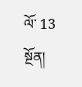ལོ་ 13 སྔོན།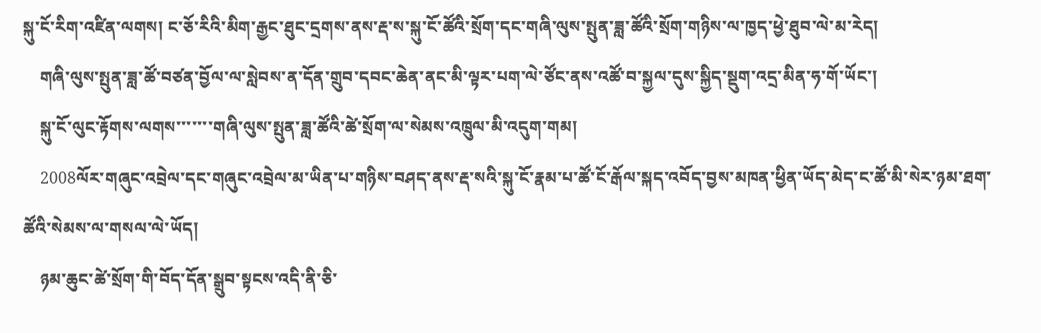སྐུ་ངོ་རིག་འཛིན་ལགས། ང་ཅོ་རིའི་མིག་རྒྱང་ཐུང་དྲགས་ནས་རྡ་ས་སྐུ་ངོ་ཚོའི་སྲོག་དང་གཞི་ལུས་སྤུན་ཟླ་ཚོའི་སྲོག་གཉིས་ལ་ཁྱད་ཕྱེ་ཐུབ་ལེ་མ་རེད།
    གཞི་ལུས་སྤུན་ཟླ་ཚོ་བཙན་བྱོལ་ལ་སླེབས་ན་དོན་གྲུབ་དབང་ཆེན་ནང་མི་ལྟར་པག་ལེ་ཙོང་ནས་འཚོ་བ་སྐྱལ་དུས་སྐྱིད་སྡུག་འདྲ་མིན་ཧ་གོ་ཡོང་།
    སྐུ་ངོ་ལུང་རྟོགས་ལགས་་་་་་་གཞི་ལུས་སྤུན་ཟླ་ཚོའི་ཚེ་སྲོག་ལ་སེམས་འཁྲུལ་མི་འདུག་གམ།
    2008ལོར་གཞུང་འབྲེལ་དང་གཞུང་འབྲེལ་མ་ཡིན་པ་གཉིས་བཤད་ནས་རྡ་སའི་སྐུ་ངོ་རྣམ་པ་ཚོ་ངོ་རྒོལ་སྐད་འབོད་བྱས་མཁན་ཕྱིན་ཡོད་མེད་ང་ཚོ་མི་སེར་ཉམ་ཐག་ཚོའི་སེམས་ལ་གསལ་ལེ་ཡོད།
    ཉམ་ཆུང་ཚེ་སྲོག་གི་བོད་དོན་སྒྲུབ་སྟངས་འདི་ནི་ཅི་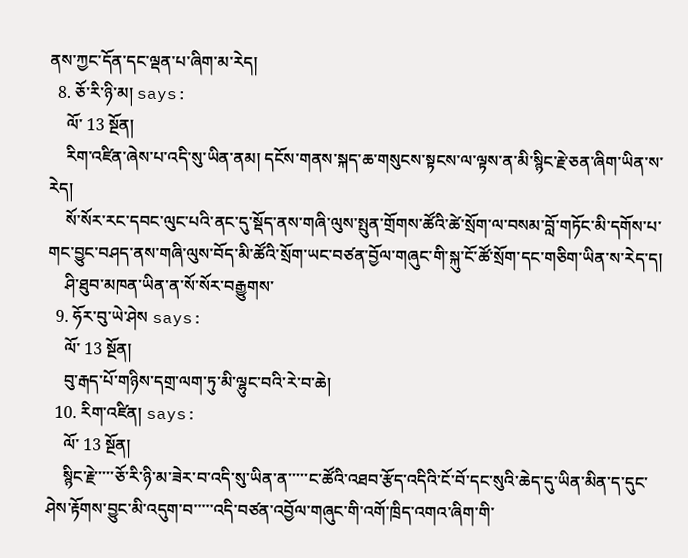ནས་ཀྱང་དོན་དང་ལྡན་པ་ཞིག་མ་རེད།
  8. ཅོ་རི་ཉི་མ། says:
    ལོ་ 13 སྔོན།
    རིག་འཛིན་ཞེས་པ་འདི་སུ་ཡིན་ནམ། དངོས་གནས་སྐད་ཆ་གསུངས་སྟངས་ལ་ལྟས་ན་མི་སྙིང་རྗེ་ཅན་ཞིག་ཡིན་ས་རེད།
    སོ་སོར་རང་དབང་ལུང་པའི་ནང་དུ་སྡོད་ནས་གཞི་ལུས་སྤུན་གྲོགས་ཚོའི་ཚེ་སྲོག་ལ་བསམ་བློ་གཏོང་མི་དགོས་པ་གང་བྱུང་བཤད་ནས་གཞི་ལུས་བོད་མི་ཚོའི་སྲོག་ཡང་བཙན་བྱོལ་གཞུང་གི་སྐུ་ངོ་ཚོ་སྲོག་དང་གཅིག་ཡིན་ས་རེད་ད།
    ཤི་ཐུབ་མཁན་ཡིན་ན་སོ་སོར་བརྒྱུགས་
  9. ཧོར་བུ་ཡེ་ཤེས says:
    ལོ་ 13 སྔོན།
    བུ་རྒད་པོ་གཉིས་དགྲ་ལག་ཏུ་མི་ལྷུང་བའི་རེ་བ་ཆེ།
  10. རིག་འཛིན། says:
    ལོ་ 13 སྔོན།
    སྙིང་རྗེ་་་་་ཅོ་རི་ཉི་མ་ཟེར་བ་འདི་སུ་ཡིན་ན་་་་་ང་ཚོའི་འཐབ་རྩོད་འདིའི་ངོ་བོ་དང་སུའི་ཆེད་དུ་ཡིན་མིན་ད་དུང་ཤེས་རྟོགས་བྱུང་མི་འདུག་བ་་་་་འདི་བཙན་འབྱོལ་གཞུང་གི་འགོ་ཁྲིད་འགའ་ཞིག་གི་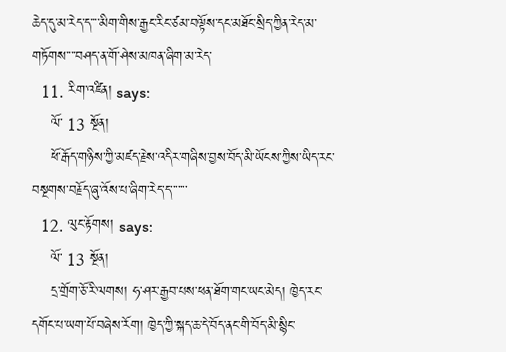ཆེད་དུ་མ་རེད་ད་་་་མིག་གིས་རྒྱང་རིང་ཙམ་བལྟོས་དང་མཐོང་སྲིད་ཀྱིན་རེད་མ་གཏོགས་་་་བཤད་ན་གོ་ཤེས་མཁན་ཞིག་མ་རེད་
  11. རིག་འཛིན། says:
    ལོ་ 13 སྔོན།
    ཕོ་རྒོད་གཉིས་ཀྱི་མཛད་རྗེས་འདིར་གཞིས་བྱས་བོད་མི་ཡོངས་ཀྱིས་ཡིད་རང་བསྔགས་བརྗོད་ཞུ་འོས་པ་ཞིག་རེད་ད་་་་་་་
  12. ལུང་རྟོགས། says:
    ལོ་ 13 སྔོན།
    དྲ་གྲོག་ཅོ་རི་ལགས། ཧ་ཤར་རྒྱབ་པས་ཕན་ཐོག་གང་ཡང་མེད། ཁྱེད་རང་དགོང་པ་ཡག་པོ་བཞེས་རོག། ཁྱེད་ཀྱི་སྐད་ཆ་དེ་བོད་ནང་གི་བོད་མི་སྙིང་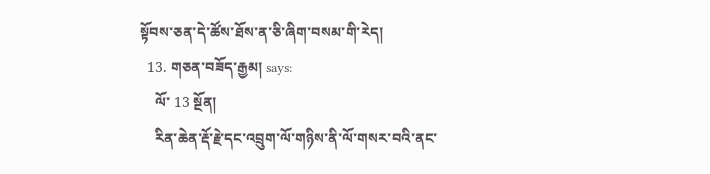སྟོབས་ཅན་དེ་ཚོས་ཐོས་ན་ཅི་ཞིག་བསམ་གི་རེད།
  13. གཅན་བཟོད་རྒྱམ། says:
    ལོ་ 13 སྔོན།
    རིན་ཆེན་རྡོ་རྗེ་དང་འབྲུག་ལོ་གཉིས་ནི་ལོ་གསར་བའི་ནང་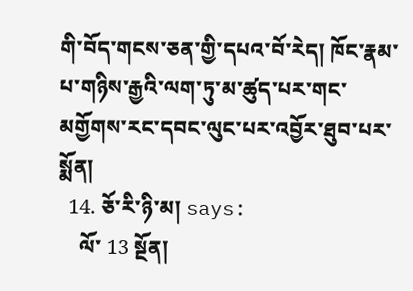གི་བོད་གངས་ཅན་གྱི་དཔའ་བོ་རེད། ཁོང་རྣམ་པ་གཉིས་རྒྱའི་ལག་ཏུ་མ་ཚུད་པར་གང་མགྱོགས་རང་དབང་ལུང་པར་འབྱོར་ཐུབ་པར་སྨོན།
  14. ཅོ་རི་ཉི་མ། says:
    ལོ་ 13 སྔོན།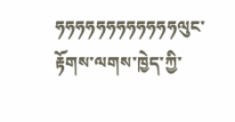ཧཧཧཧཧཧཧཧཧཧཧཧལུང་རྟོགས་ལགས་ཁྱེད་ཀྱི་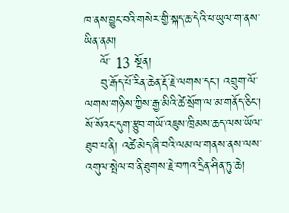ཁ་ནས་བྱུང་བའི་གསེར་གྱི་སྐད་ཆ་དེའི་ཕ་ཡུལ་ག་ནས་ཡིན་ནམ།
    ལོ་ 13 སྔོན།
    བུ་རྒོད་པོ་རིན་ཆེན་རྡོ་རྗེ་ལགས་དང་། འབྲུག་ལོ་ལགས་གཉིས་ཀྱིས་རྒྱ་མིའི་ཚེ་སྲོག་ལ་མ་གནོད་ཅིང་། སོ་སོའང་དུག་རྩུབ་གཡོ་འཇུས་ཁྲིམས་ཆད་ལས་ཡོལ་ཐུབ་པ་ནི། འཚེ་མེད་ཞི་བའི་ལམ་ལ་གནས་ནས་ལས་འགུལ་སྤེལ་བ་ནི་ཐུགས་རྗེ་བཀའ་དྲིན་ཤིན་ཏུ་ཆེ།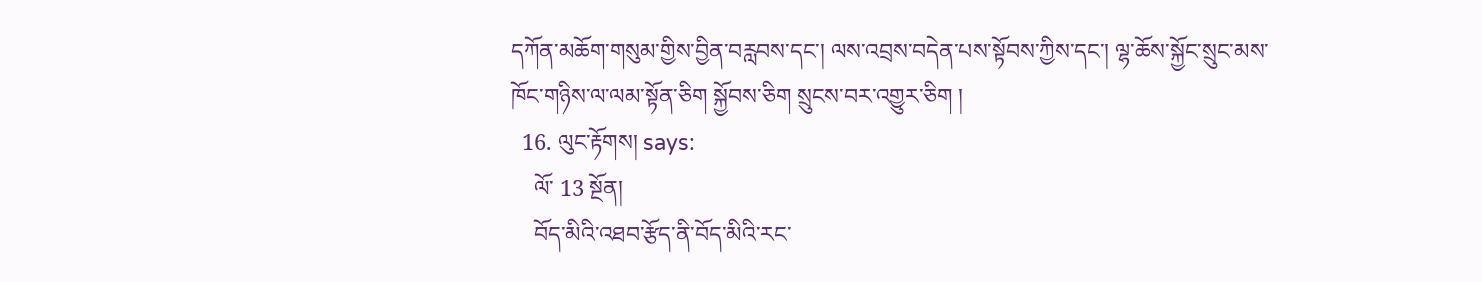དཀོན་མཆོག་གསུམ་གྱིས་བྱིན་བརླབས་དང་། ལས་འབྲས་བདེན་པས་སྟོབས་ཀྱིས་དང་། ལྷ་ཆོས་སྐྱོང་སྲུང་མས་ཁོང་གཉིས་ལ་ལམ་སྟོན་ཅིག སྐྱོབས་ཅིག སྲུངས་བར་འགྱུར་ཅིག །
  16. ལུང་རྟོགས། says:
    ལོ་ 13 སྔོན།
    བོད་མིའི་འཐབ་རྩོད་ནི་བོད་མིའི་རང་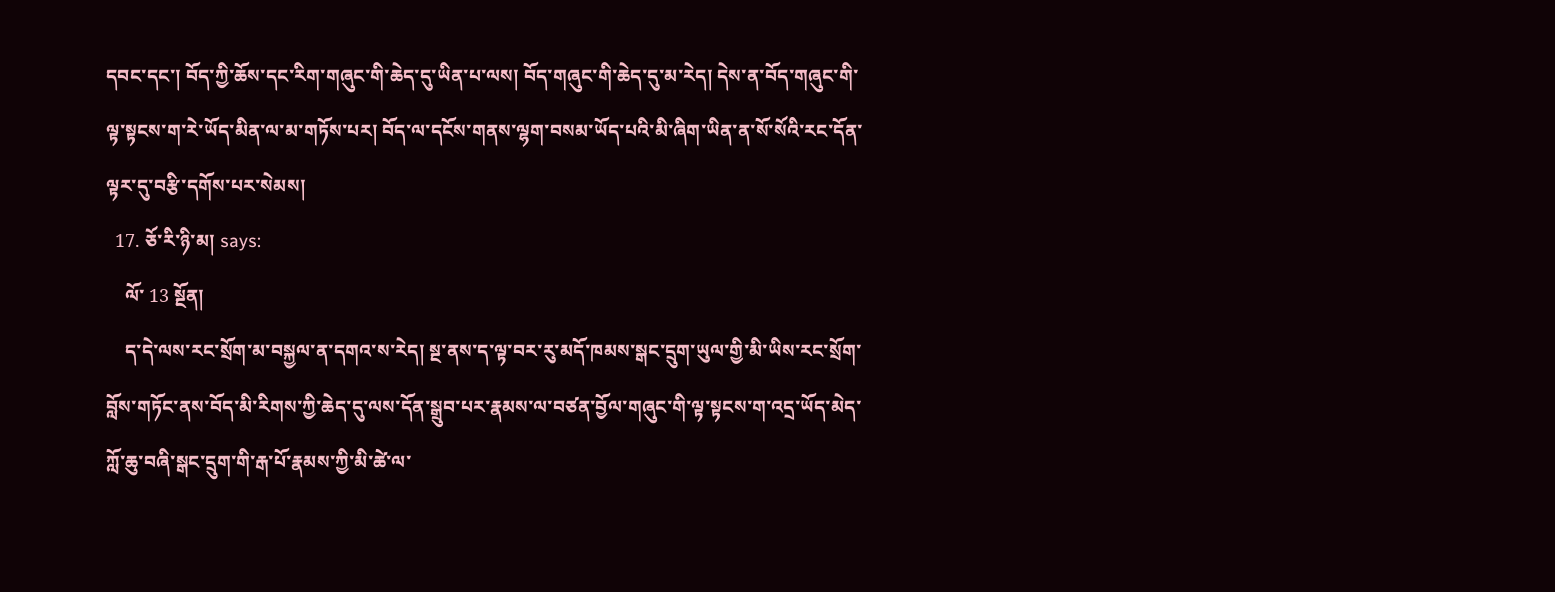དབང་དང་། བོད་ཀྱི་ཆོས་དང་རིག་གཞུང་གི་ཆེད་དུ་ཡིན་པ་ལས། བོད་གཞུང་གི་ཆེད་དུ་མ་རེད། དེས་ན་བོད་གཞུང་གི་ལྟ་སྟངས་ག་རེ་ཡོད་མིན་ལ་མ་གཏོས་པར། བོད་ལ་དངོས་གནས་ལྷག་བསམ་ཡོད་པའི་མི་ཞིག་ཡིན་ན་སོ་སོའི་རང་དོན་ལྟར་དུ་བརྩི་དགོས་པར་སེམས།
  17. ཅོ་རི་ཉི་མ། says:
    ལོ་ 13 སྔོན།
    ད་དེ་ལས་རང་སྲོག་མ་བསྐྱལ་ན་དགའ་ས་རེད། སྔ་ནས་ད་ལྟ་བར་རུ་མདོ་ཁམས་སྒང་དྲུག་ཡུལ་གྱི་མི་ཡིས་རང་སྲོག་བློས་གཏོང་ནས་བོད་མི་རིགས་ཀྱི་ཆེད་དུ་ལས་དོན་སྒྲུབ་པར་རྣམས་ལ་བཙན་བྱོལ་གཞུང་གི་ལྟ་སྟངས་ག་འདྲ་ཡོད་མེད་ཀློ་ཆུ་བཞི་སྒང་དྲུག་གི་རྒ་པོ་རྣམས་ཀྱི་མི་ཚེ་ལ་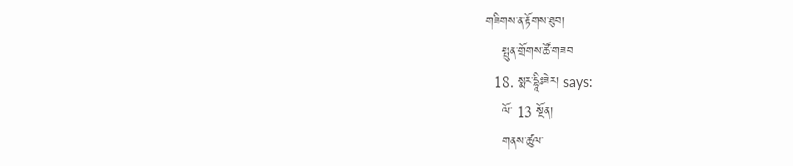གཟིགས་ན་རྟོགས་ཐུབ།
    སྤུན་གྲོགས་ཚོ་གཟབ
  18. སྨར་དྷཱིཿཟེར། says:
    ལོ་ 13 སྔོན།
    གནས་ཚུལ་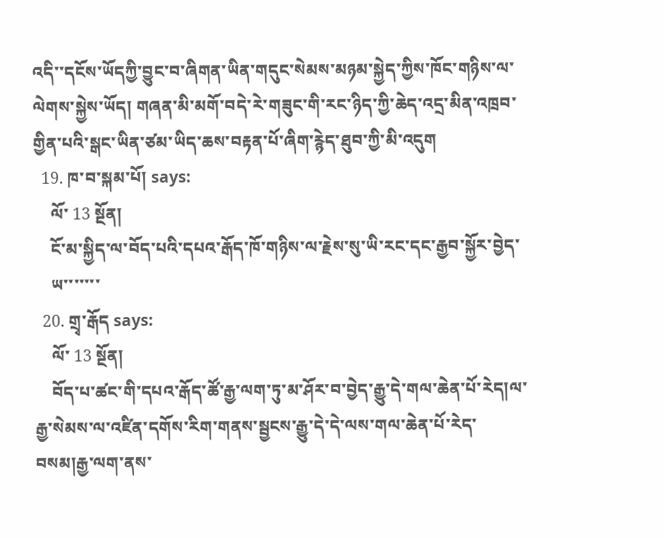འདི་་དངོས་ཡོདཀྱི་བྱུང་བ་ཞིགན་ཡིན་གདུང་སེམས་མཉམ་སྐྱེད་ཀྱིས་ཁོང་གཉིས་ལ་ལེགས་སྐྱེས་ཡོད། གཞན་མི་མགོ་བདེ་རེ་གཟུང་གི་རང་ཉིད་ཀྱི་ཆེད་འདྲ་མིན་འཁྲབ་གྱིན་པའི་སྒང་ཡིན་ཙམ་ཡིད་ཆས་བརྟན་པོ་ཞིག་རྙེད་ཐུབ་ཀྱི་མི་འདུག
  19. ཁ་བ་སྐམ་པོ། says:
    ལོ་ 13 སྔོན།
    ངོ་མ་སྐྱིད་ལ་བོད་པའི་དཔའ་རྒོད་ཁོ་གཉིས་ལ་རྗེས་སུ་ཡི་རང་དང་རྒྱབ་སྐྱོར་བྱེད་
    ཡ་་་་་་་
  20. གྲྭ་རྒོད says:
    ལོ་ 13 སྔོན།
    བོད་པ་ཚང་གི་དཔའ་རྒོད་ཚོ་རྒྱ་ལག་ཏུ་མ་ཤོར་བ་བྱེད་རྒྱུ་དེ་གལ་ཆེན་པོ་རེད།ལ་རྒྱ་སེམས་ལ་འཛིན་དགོས་རིག་གནས་སྦྱངས་རྒྱུ་དེ་དེ་ལས་གལ་ཆེན་པོ་རེད་བསམ།རྒྱ་ལག་ནས་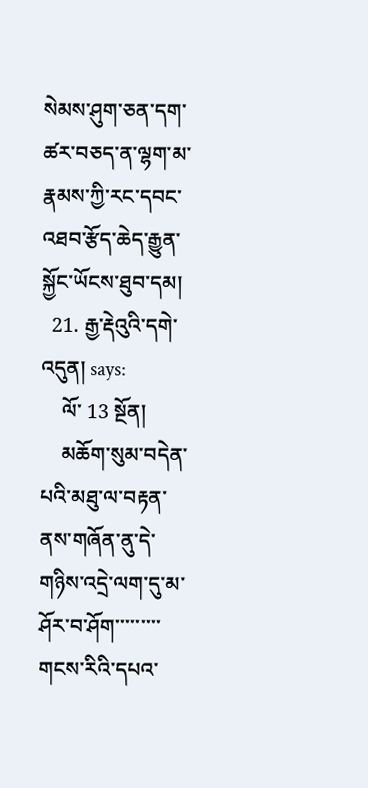སེམས་ཤུག་ཅན་དག་ཚར་བཅད་ན་ལྷག་མ་རྣམས་ཀྱི་རང་དབང་འཐབ་རྩོད་ཆེད་རྒྱུན་སྐྱོང་ཡོངས་ཐུབ་དམ།
  21. རྒྱ་རྡེའུའི་དགེ་འདུན། says:
    ལོ་ 13 སྔོན།
    མཆོག་སུམ་བདེན་པའི་མཐུ་ལ་བརྟན་ནས་གཞོན་ནུ་དེ་གཉིས་འདྲེ་ལག་དུ་མ་ཤོར་བ་ཤོག་་་་་་་་་གངས་རིའི་དཔའ་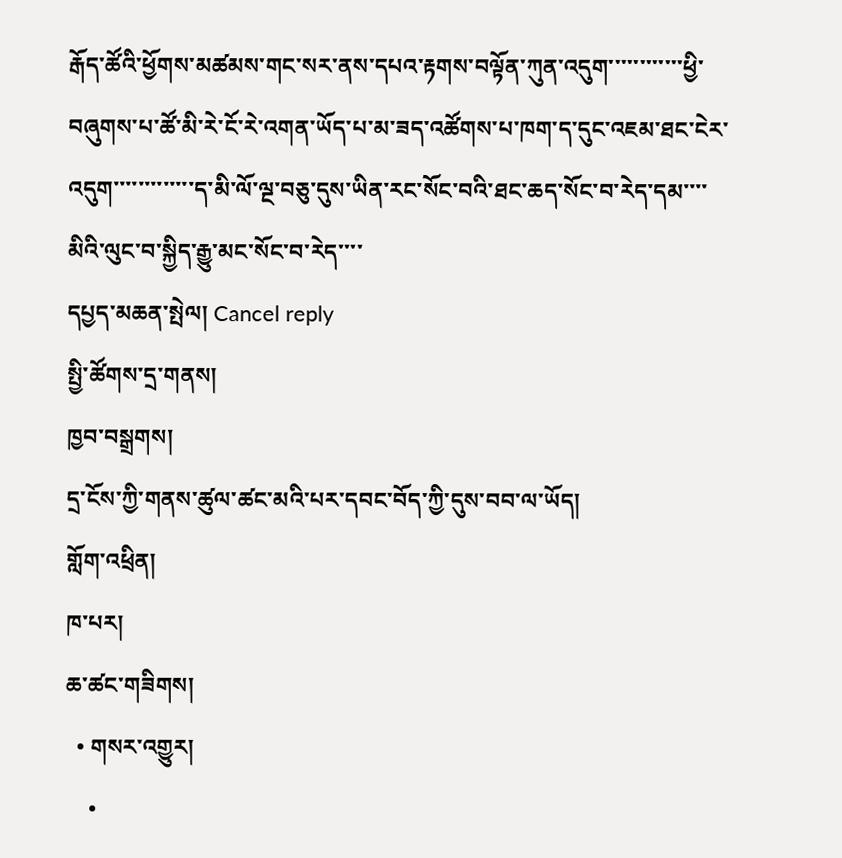རྒོད་ཚོའི་ཕྱོགས་མཚམས་གང་སར་ནས་དཔའ་རྟགས་བལྟོན་ཀུན་འདུག་་་་་་་་་་་་ཕྱི་བཞུགས་པ་ཚོ་མི་རེ་ངོ་རེ་འགན་ཡོད་པ་མ་ཟད་འཚོགས་པ་ཁག་ད་དུང་འཇམ་ཐང་ངེར་འདུག་་་་་་་་་་་་་ད་མི་ལོ་ལྔ་བཅུ་དུས་ཡིན་རང་སོང་བའི་ཐང་ཆད་སོང་བ་རེད་དམ་་་་མིའི་ལུང་བ་སྐྱིད་རྒྱུ་མང་སོང་བ་རེད་་་་
དཔྱད་མཆན་སྤེལ། Cancel reply
སྤྱི་ཚོགས་དྲ་གནས།
ཁྱབ་བསྒྲགས།
དྲ་ངོས་ཀྱི་གནས་ཚུལ་ཚང་མའི་པར་དབང་བོད་ཀྱི་དུས་བབ་ལ་ཡོད།
གློག་འཕྲིན།
ཁ་པར།
ཆ་ཚང་གཟིགས།
  • གསར་འགྱུར།
    •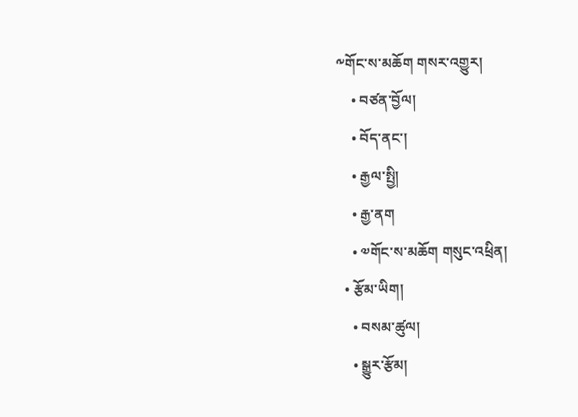༸གོང་ས་མཆོག གསར་འགྱུར།
    • བཙན་བྱོལ།
    • བོད་ནང་།
    • རྒྱལ་སྤྱི།
    • རྒྱ་ནག
    • ༧གོང་ས་མཆོག གསུང་འཕྲིན།
  • རྩོམ་ཡིག།
    • བསམ་ཚུལ།
    • སྒྱུར་རྩོམ།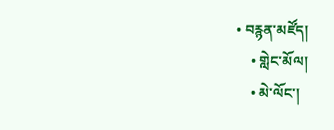• བརྙན་མཛོད།
    • གླེང་མོལ།
    • མེ་ལོང་།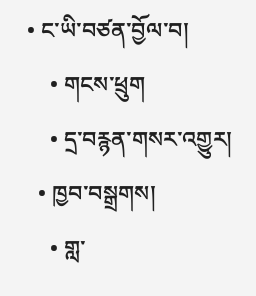• ང་ཡི་བཙན་བྱོལ་བ།
    • གངས་ཕྲུག
    • དྲ་བརྙན་གསར་འགྱུར།
  • ཁྱབ་བསྒྲགས།
    • གླ་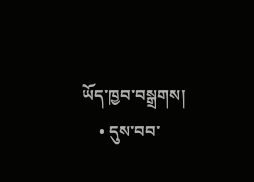ཡོད་ཁྱབ་བསྒྲགས།
    • དུས་བབ་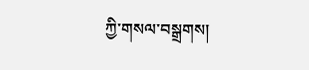ཀྱི་གསལ་བསྒྲགས།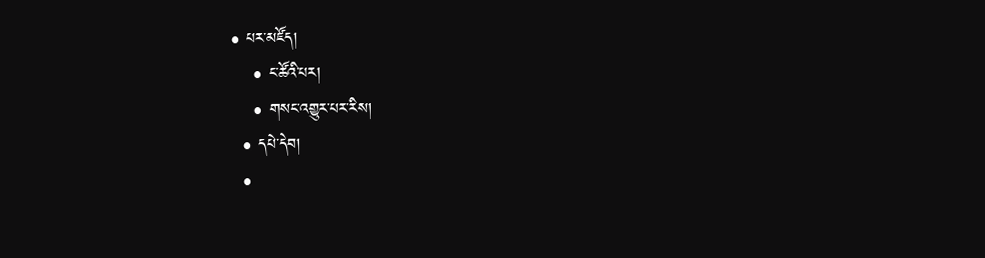• པར་མཛོད།
    • ང་ཚོའི་པར།
    • གསང་འགྱུར་པར་རིས།
  • དཔེ་དེབ།
  •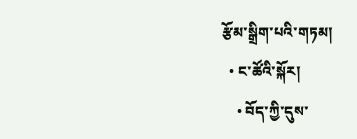རྩོམ་སྒྲིག་པའི་གཏམ།
  • ང་ཚོའི་སྐོར།
    • བོད་ཀྱི་དུས་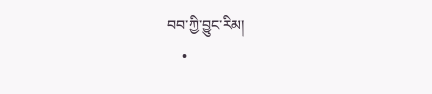བབ་ཀྱི་བྱུང་རིམ།
    •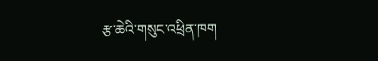རྩ་ཆེའི་གསུང་འཕྲིན་ཁག